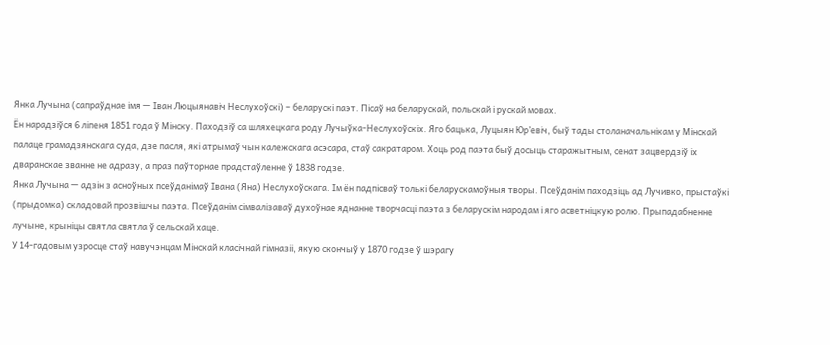Янка Лучына (сапраўднае імя — Іван Люцыянавіч Неслухоўскі) – беларускі паэт. Пісаў на беларускай, польскай і рускай мовах.
Ён нарадзіўся 6 ліпеня 1851 года ў Мінску. Паходзіў са шляхецкага роду Лучыўка-Неслухоўскіх. Яго бацька, Луцыян Юр’евіч, быў тады столаначальнікам у Мінскай палаце грамадзянскага суда, дзе пасля, які атрымаў чын калежскага асэсара, стаў сакратаром. Хоць род паэта быў досыць старажытным, сенат зацвердзіў іх дваранскае званне не адразу, а праз паўторнае прадстаўленне ў 1838 годзе.
Янка Лучына — адзін з асноўных псеўданімаў Івана (Яна) Неслухоўскага. Ім ён падпісваў толькі беларускамоўныя творы. Псеўданім паходзіць ад Лучивко, прыстаўкі (прыдомка) складовай прозвішчы паэта. Псеўданім сімвалізаваў духоўнае яднанне творчасці паэта з беларускім народам і яго асветніцкую ролю. Прыпадабненне лучыне, крыніцы святла святла ў сельскай хаце.
У 14-гадовым узросце стаў навучэнцам Мінскай класічнай гімназіі, якую скончыў у 1870 годзе ў шэрагу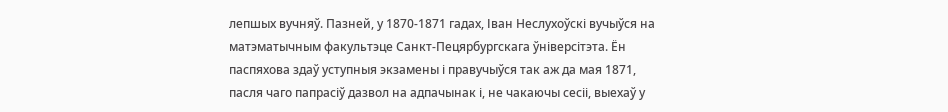лепшых вучняў. Пазней, у 1870-1871 гадах, Іван Неслухоўскі вучыўся на матэматычным факультэце Санкт-Пецярбургскага ўніверсітэта. Ён паспяхова здаў уступныя экзамены і правучыўся так аж да мая 1871, пасля чаго папрасіў дазвол на адпачынак і, не чакаючы сесіі, выехаў у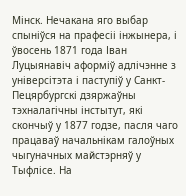Мінск. Нечакана яго выбар спыніўся на прафесіі інжынера, і ўвосень 1871 года Іван Луцыянавіч аформіў адлічэнне з універсітэта і паступіў у Санкт-Пецярбургскі дзяржаўны тэхналагічны інстытут, які скончыў у 1877 годзе, пасля чаго працаваў начальнікам галоўных чыгуначных майстэрняў у Тыфлісе. На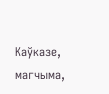Каўказе, магчыма,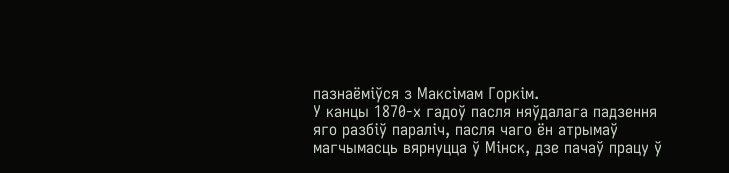пазнаёміўся з Максімам Горкім.
У канцы 1870-х гадоў пасля няўдалага падзення яго разбіў параліч, пасля чаго ён атрымаў магчымасць вярнуцца ў Мінск, дзе пачаў працу ў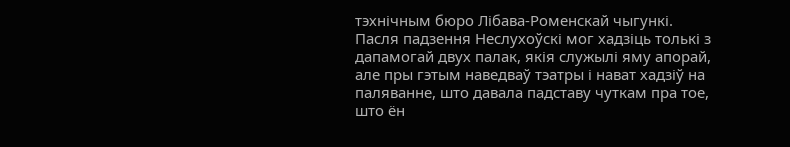тэхнічным бюро Лібава-Роменскай чыгункі. Пасля падзення Неслухоўскі мог хадзіць толькі з дапамогай двух палак, якія служылі яму апорай, але пры гэтым наведваў тэатры і нават хадзіў на паляванне, што давала падставу чуткам пра тое, што ён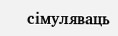сімуляваць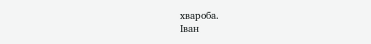хвароба.
Іван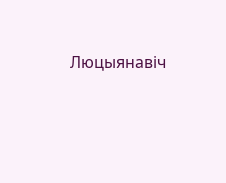Люцыянавіч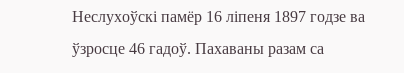Неслухоўскі памёр 16 ліпеня 1897 годзе ва ўзросце 46 гадоў. Пахаваны разам са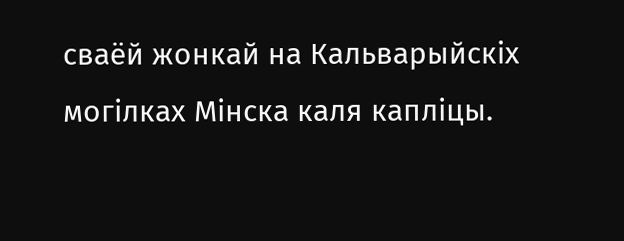сваёй жонкай на Кальварыйскіх могілках Мінска каля капліцы.